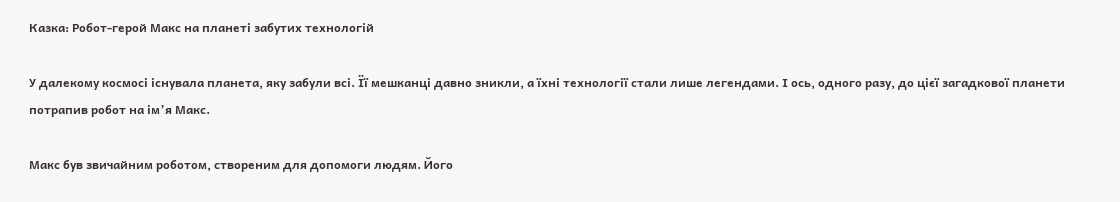Казка: Робот-герой Макс на планеті забутих технологій

У далекому космосі існувала планета, яку забули всі. Її мешканці давно зникли, а їхні технології стали лише легендами. І ось, одного разу, до цієї загадкової планети потрапив робот на ім’я Макс.

Макс був звичайним роботом, створеним для допомоги людям. Його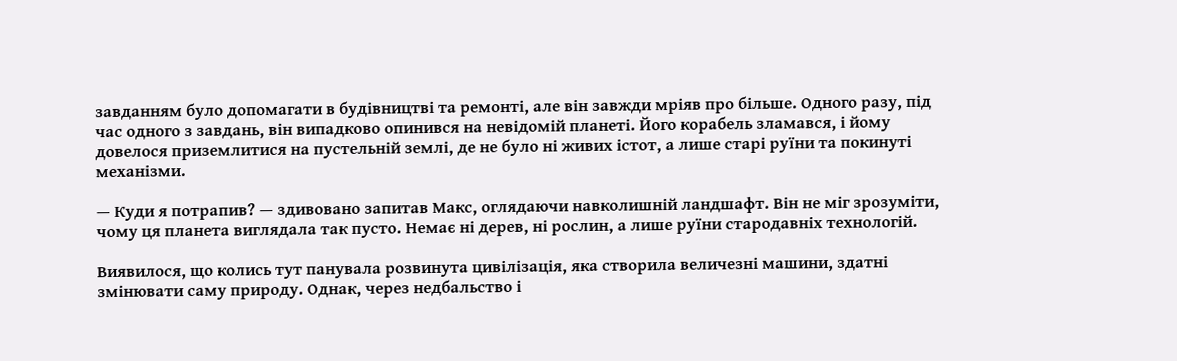завданням було допомагати в будівництві та ремонті, але він завжди мріяв про більше. Одного разу, під час одного з завдань, він випадково опинився на невідомій планеті. Його корабель зламався, і йому довелося приземлитися на пустельній землі, де не було ні живих істот, а лише старі руїни та покинуті механізми.

— Куди я потрапив? — здивовано запитав Макс, оглядаючи навколишній ландшафт. Він не міг зрозуміти, чому ця планета виглядала так пусто. Немає ні дерев, ні рослин, а лише руїни стародавніх технологій.

Виявилося, що колись тут панувала розвинута цивілізація, яка створила величезні машини, здатні змінювати саму природу. Однак, через недбальство і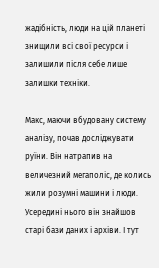жадібність, люди на цій планеті знищили всі свої ресурси і залишили після себе лише залишки техніки.

Макс, маючи вбудовану систему аналізу, почав досліджувати руїни. Він натрапив на величезний мегаполіс, де колись жили розумні машини і люди. Усередині нього він знайшов старі бази даних і архіви. І тут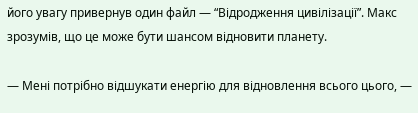його увагу привернув один файл — “Відродження цивілізації”. Макс зрозумів, що це може бути шансом відновити планету.

— Мені потрібно відшукати енергію для відновлення всього цього, —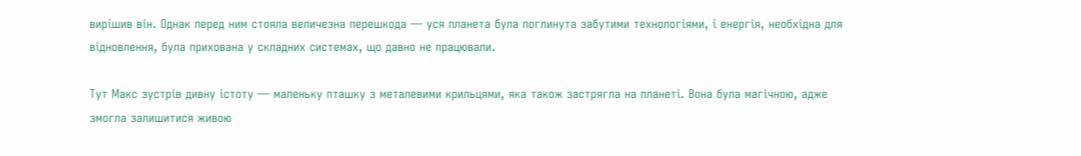вирішив він. Однак перед ним стояла величезна перешкода — уся планета була поглинута забутими технологіями, і енергія, необхідна для відновлення, була прихована у складних системах, що давно не працювали.

Тут Макс зустрів дивну істоту — маленьку пташку з металевими крильцями, яка також застрягла на планеті. Вона була магічною, адже змогла залишитися живою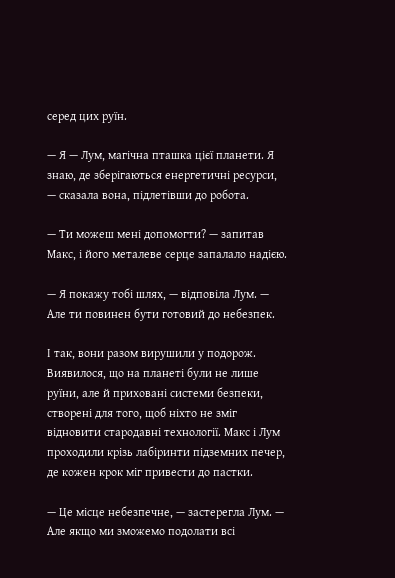серед цих руїн.

— Я — Лум, магічна пташка цієї планети. Я знаю, де зберігаються енергетичні ресурси, — сказала вона, підлетівши до робота.

— Ти можеш мені допомогти? — запитав Макс, і його металеве серце запалало надією.

— Я покажу тобі шлях, — відповіла Лум. — Але ти повинен бути готовий до небезпек.

І так, вони разом вирушили у подорож. Виявилося, що на планеті були не лише руїни, але й приховані системи безпеки, створені для того, щоб ніхто не зміг відновити стародавні технології. Макс і Лум проходили крізь лабіринти підземних печер, де кожен крок міг привести до пастки.

— Це місце небезпечне, — застерегла Лум. — Але якщо ми зможемо подолати всі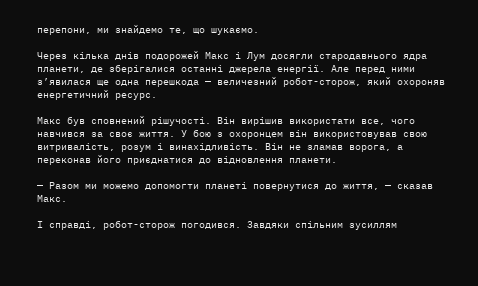перепони, ми знайдемо те, що шукаємо.

Через кілька днів подорожей Макс і Лум досягли стародавнього ядра планети, де зберігалися останні джерела енергії. Але перед ними з’явилася ще одна перешкода — величезний робот-сторож, який охороняв енергетичний ресурс.

Макс був сповнений рішучості. Він вирішив використати все, чого навчився за своє життя. У бою з охоронцем він використовував свою витривалість, розум і винахідливість. Він не зламав ворога, а переконав його приєднатися до відновлення планети.

— Разом ми можемо допомогти планеті повернутися до життя, — сказав Макс.

І справді, робот-сторож погодився. Завдяки спільним зусиллям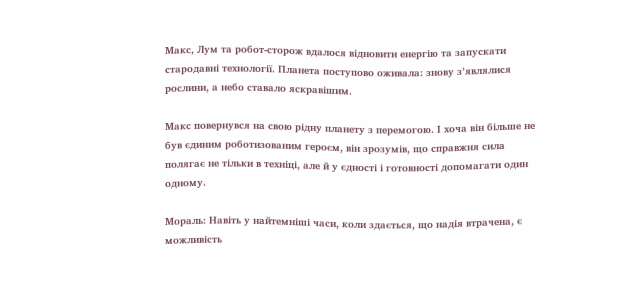Макс, Лум та робот-сторож вдалося відновити енергію та запускати стародавні технології. Планета поступово оживала: знову з’являлися рослини, а небо ставало яскравішим.

Макс повернувся на свою рідну планету з перемогою. І хоча він більше не був єдиним роботизованим героєм, він зрозумів, що справжня сила полягає не тільки в техніці, але й у єдності і готовності допомагати один одному.

Мораль: Навіть у найтемніші часи, коли здається, що надія втраченa, є можливість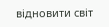відновити світ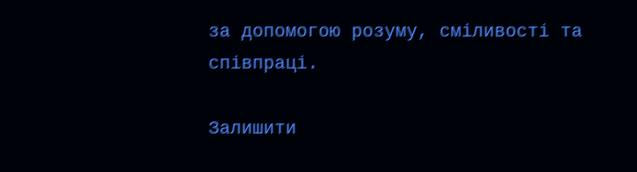за допомогою розуму, сміливості та співпраці.

Залишити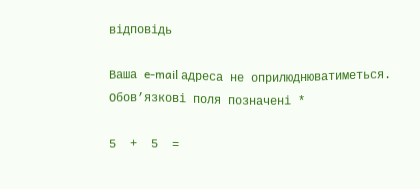відповідь

Ваша e-mail адреса не оприлюднюватиметься. Обов’язкові поля позначені *

5  +  5  =